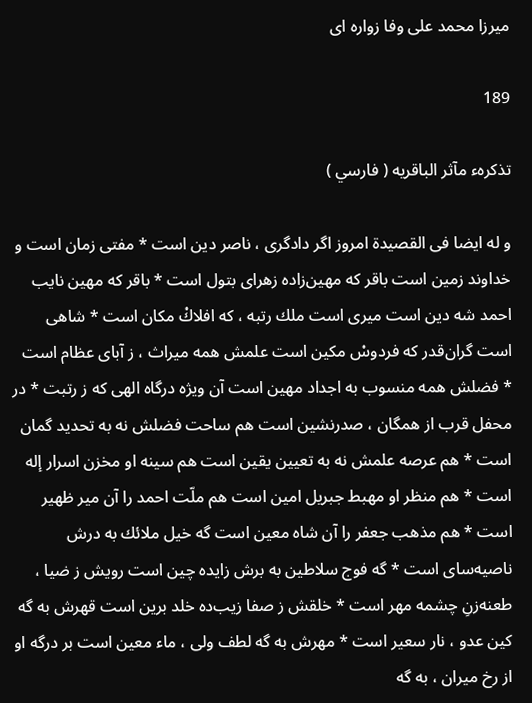ميرزا محمد على وفا زواره اى

189

تذكرهء مآثر الباقريه ( فارسي )

و له ايضا فى القصيدة امروز اگر دادگرى ، ناصر دين است * مفتى زمان است و خداوند زمين است باقر كه مهين‌زاده زهراى بتول است * باقر كه مهين نايب احمد شه دين است ميرى است ملك رتبه ، كه افلاكْ مكان است * شاهى است گران‌قدر كه فردوسْ مكين است علمش همه ميراث ، ز آباى عظام است * فضلش همه منسوب به اجداد مهين است آن ويژه درگاه الهى كه ز رتبت * در محفل قرب از همگان ، صدرنشين است هم ساحت فضلش نه به تحديد گمان است * هم عرصه علمش نه به تعيين يقين است هم سينه او مخزن اسرار إله است * هم منظر او مهبط جبريل امين است هم ملّت احمد را آن مير ظهير است * هم مذهب جعفر را آن شاه معين است گه خيل ملائك به درش ناصيه‌ساى است * گه فوج سلاطين به برش زايده چين است رويش ز ضيا ، طعنه‌زنِ چشمه مهر است * خلقش ز صفا زيب‌ده خلد برين است قهرش به گه كين عدو ، نار سعير است * مهرش به گه لطف ولى ، ماء معين است بر درگه او از رخ ميران ، به گه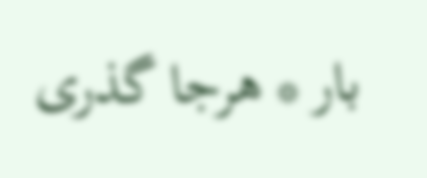بار * هرجا گذرى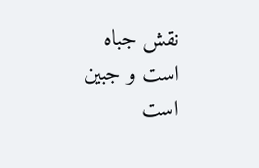نقش جباه است و جبين است